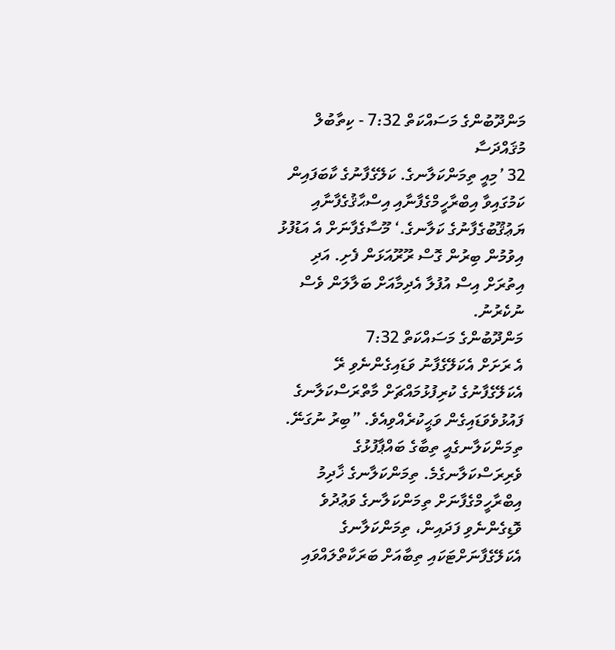މަންދޫބުންގެ މަސައްކަތް 7:32 - ކިތާބުލް މުޤައްދަސާ
32 ’މިއީ ތިމަންކަލާނގެ. ކަލޭގެފާނުގެ ކާބަފައިން ކަމުގައިވާ އިބްރާހީމްގެފާނާއި އިސްޙާޤުގެފާނާއި ޔަޢުޤޫބުގެފާނުގެ ކަލާނގެ.‘ މޫސާގެފާނަށް އެ އަޑުފުޅު އިވުމުން ބިރުން ގޮސް ރޫރޫއަޅަން ފެށި. އަދި އިތުރަށް އިސް އުފުލާ އެދިމާއަށް ބަލާލަން ވެސް ނުކެރުނު.
މަންދޫބުންގެ މަސައްކަތް 7:32
އެ ރަށަށް އެކަލޭގެފާނު ވަޑައިގެންނެވި ރޭ އެކަލޭގެފާނުގެ ކުރިފުޅުމައްޗަށް މާތްރަސްކަލާނގެ ފައުޅުވެވަޑައިގެން ވަޙީކުރެއްވިއެވެ. ”ބިރު ނުގަނޭ. ތިމަންކަލާނގެއީ ތިބާގެ ބައްޕާފުޅުގެ ވެރިރަސްކަލާނގެމެ. ތިމަންކަލާނގެ ޚާދިމު އިބްރާހީމްގެފާނަށް ތިމަންކަލާނގެ ވަޢުދުވެ ވޮޑިގެންނެވި ފަދައިން، ތިމަންކަލާނގެ އެކަލޭގެފާނަށްޓަކައި ތިބާއަށް ބަރަކާތްލައްވައި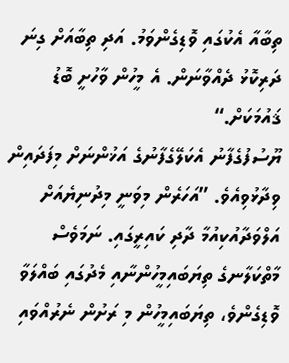ތިބާއާ އެކުގައި ވޮޑިގެންވަމު. އަދި ތިބާއަށް ގިނަ ދަރިކޮޅު ދެއްވާނަން. އެ މީހުން ވާހުށީ ބޮޑު ޤައުމަކަށް.“
ޔޫސުފުގެފާނު އެކަލޭގެފާނުގެ އަޚުންނަށް މިފަދައިން ވިދާޅުވިއެވެ. ”އަހަރެން މިވަނީ މިދުނިޔެއަށް އަލްވަދާއުކިއުމާ ދާދި ކައިރީގައި. ނަމަވެސް މާތްކަލާނގެ ތިޔަބައިމީހުންނާއި މެދުގައި ބައްލަވާ ވޮޑިގެންވެ، ތިޔަބައިމީހުން މި ރަށުން ނެރުއްވައި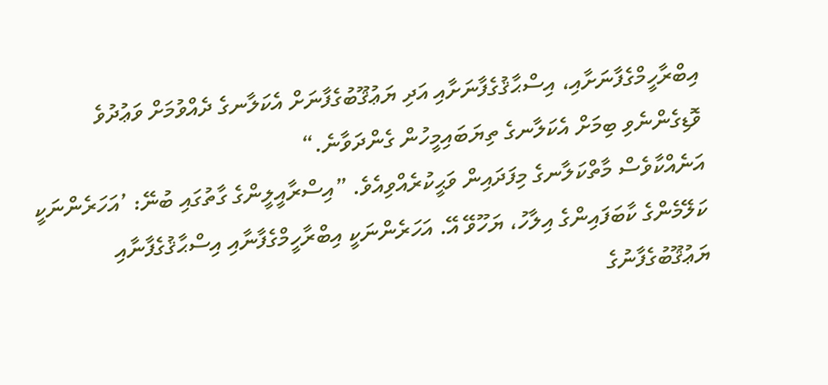އިބްރާހީމްގެފާނަށާއި، އިސްޙާޤުގެފާނަށާއި އަދި ޔަޢުޤޫބުގެފާނަށް އެކަލާނގެ ދެއްވުމަށް ވަޢުދުވެ ވޮޑިގެންނެވި ބިމަށް އެކަލާނގެ ތިޔަބައިމީހުން ގެންދަވާނެ.“
އަނެއްކާވެސް މާތްކަލާނގެ މިފަދައިން ވަޙީކުރެއްވިއެވެ. ”އިސްރާއީލީންގެ ގާތުގައި ބުނޭ: ’އަހަރެންނަކީ ކަލޭމެންގެ ކާބަފައިންގެ އިލާހު، ޔަހޫވޭ އޭ. އަހަރެންނަކީ އިބްރާހީމްގެފާނާއި އިސްޙާޤުގެފާނާއި ޔަޢުޤޫބުގެފާނުގެ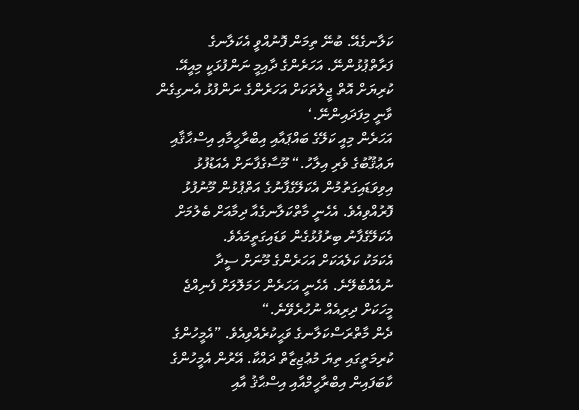ކަލާނގެއޭ. ބުނޭ ތިމަން ފޮނުއްވީ އެކަލާނގެ ފަރާތްޕުޅުންނޭ. އަހަރެންގެ ދާއިމީ ނަންފުޅަކީ މިއީއޭ. ކުރިޔަށް އޮތް ޖީލުތަކަށް އަހަރެންގެ ނަންފުޅު އެނގިގެން ވާނީ މިފަދައިންނޭ.‘
އަހަރެން މިއީ ކަލޭގެ ބައްޕައާއި އިބްރާހީމާއި އިސްޙާޤާއި ޔަޢުޤޫބުގެ ވެރި އިލާހު.“ މޫސާގެފާނަށް އެއަޑުފުޅު އިވިވަޑައިގަތުމުން އެކަލޭގެފާނުގެ އަތްޕުޅުން މޫނުފުޅު ފޮރުއްވިއެވެ. އެހެނީ މާތްކަލާނގެއާ ދިމާއަށް ބެލުމަށް އެކަލޭގެފާނު ބިރުފުޅުގެން ވަޑައިގަތީމައެވެ.
އެކަމަކު ކަލެއަކަށް އަހަރެންގެ މޫނަށް ސީދާ ނުއެއްބެލޭނެ. އެހެނީ އަހަރެން ހަމަލޮލަށް ފެނިއްޖެ މީހަކަށް ދިރިއެއް ނުހުރެވޭނެ.“
ދެން މާތްރަސްކަލާނގެ ވަޙީކުރެއްވިއެވެ. ”އެމީހުންގެ ކުރިމަތީގައި ތިޔަ މުޢުޖިޒާތް ދައްކާ. އޭރުން އެމީހުންގެ ކާބަފައިން އިބްރާހީމްއާއި އިސްޙާޤު އާއި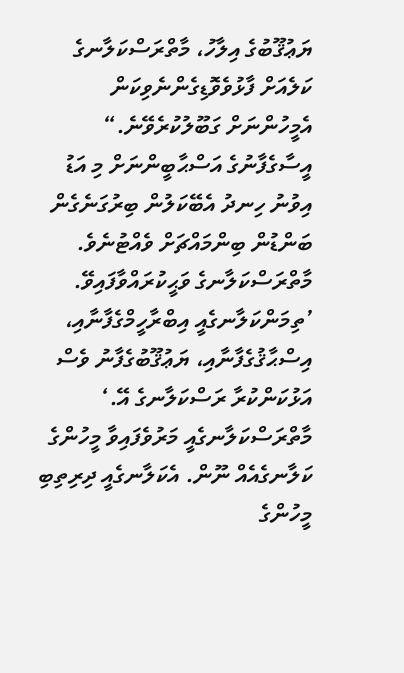ޔަޢުޤޫބުގެ އިލާހު، މާތްރަސްކަލާނގެ ކަލެއަށް ފާޅުވެވޮޑިގެންނެވިކަން އެމީހުންނަށް ގަބޫލުކުރެވޭނެ.“
އީސާގެފާނުގެ އަސްޙާބީންނަށް މި އަޑު އިވުނު ހިނދު އެބޭކަލުން ބިރުގަނެގެން ބަންޑުން ބިންމައްޗަށް ވެއްޓުނެވެ.
މާތްރަސްކަލާނގެ ވަޙީކުރައްވާފައިވޭ. ’ތިމަންކަލާނގެއީ އިބްރާހީމްގެފާނާއި، އިސްޙާޤުގެފާނާއި، ޔަޢުޤޫބުގެފާނު ވެސް އަޅުކަންކުރާ ރަސްކަލާނގެ އޭ.‘ މާތްރަސްކަލާނގެއީ މަރުވެފައިވާ މީހުންގެ ކަލާނގެއެއް ނޫން. އެކަލާނގެއީ ދިރިތިބި މީހުންގެ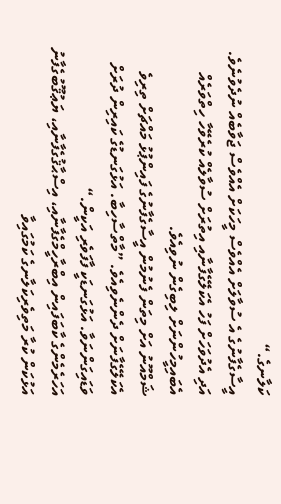ކަލާނގެ.“
އީސާގެފާނުގެ އެ ސުވާލަށް އެއްވެސް މީހަކަށް އެއްވެސް ޖަވާބެއް ނުދެވުނެވެ. އަދި އެދުވަހަށް ފަހު އެކަލޭގެފާނާއި އިތުރަށް ސުވާލެއް ކުރެވޭހާ ހިތްވަރެއް އެބައިމީހުންނަށް ލިބިގެން ނުވިއެވެ.
ޝަމްއޫނު އަށް މިތަން ފެނުމުން އީސާގެފާނުގެ ފައިންޕުޅު މައްޗަށް ތިރިވެ އެކަލޭގެފާނަށް ދެންނެވިއެވެ. ”މާތްސާހިބާ. އަޅުގަނޑުގެ ކައިރިން ދުރަށް ވަޑައިގަންނަވާ. އަޅުގަނޑަކީ ފާފަވެރި އަކީން.“
އަހަރެމެންގެ ކާބަފައިން އިބްރާހީމްގެފާނާއި، އިސްޙާޤުގެފާނާއި، ޔަޢުޤޫބުގެފާނު އަޅުކަން ކުރާ މަތިވެރިކަލާނގެ ކަމުގައިވާ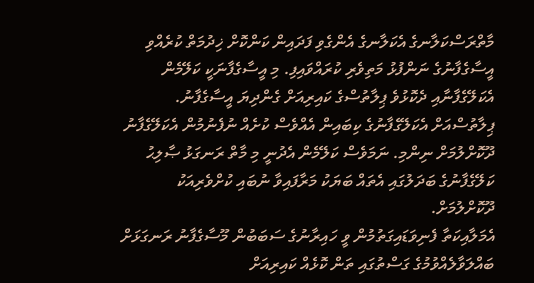މާތްރަސްކަލާނގެ އެކަލާނގެ އެންގެވި ފަދައިން ކަންކޮށް ޚިދުމަތް ކުރެއްވި އީސާގެފާނުގެ ނަންފުޅު މަތިވެރި ކުރައްވައިފި. މި އީސާގެފާނަކީ ކަލޭމެން އެކަލޭގެފާނާއި ދެކޮޅުވެ ޕިލާތުސްގެ ކައިރިއަށް ގެންދިޔަ އީސާގެފާނު. ޕިލާތުސްއަށް އެކަލޭގެފާނުގެ ކިބައިން އެއްވެސް ކުށެއް ނުފެނުމުން އެކަލޭގެފާނު ދޫކޮށްލުމަށް ނިންމި. ނަމަވެސް ކަލޭމެން އެދުނީ މި މާތް ރަނގަޅު ޞާލިޙު ކަލޭގެފާނުގެ ބަދަލުގައި އެތައް ބަޔަކު މަރާފައިވާ ނުބައި ކުށްވެރިއަކު ދޫކޮށްލުމަށް.
އެމަލާއިކަތާ ފެނިވަޑައިގަތުމުން ވީ ހައިރާނުގެ ސަބަބުން މޫސާގެފާނު ރަނގަޅަށް ބައްލަވާލެއްވުމުގެ ގަސްތުގައި ތަން ކޮޅެއް ކައިރިއަށް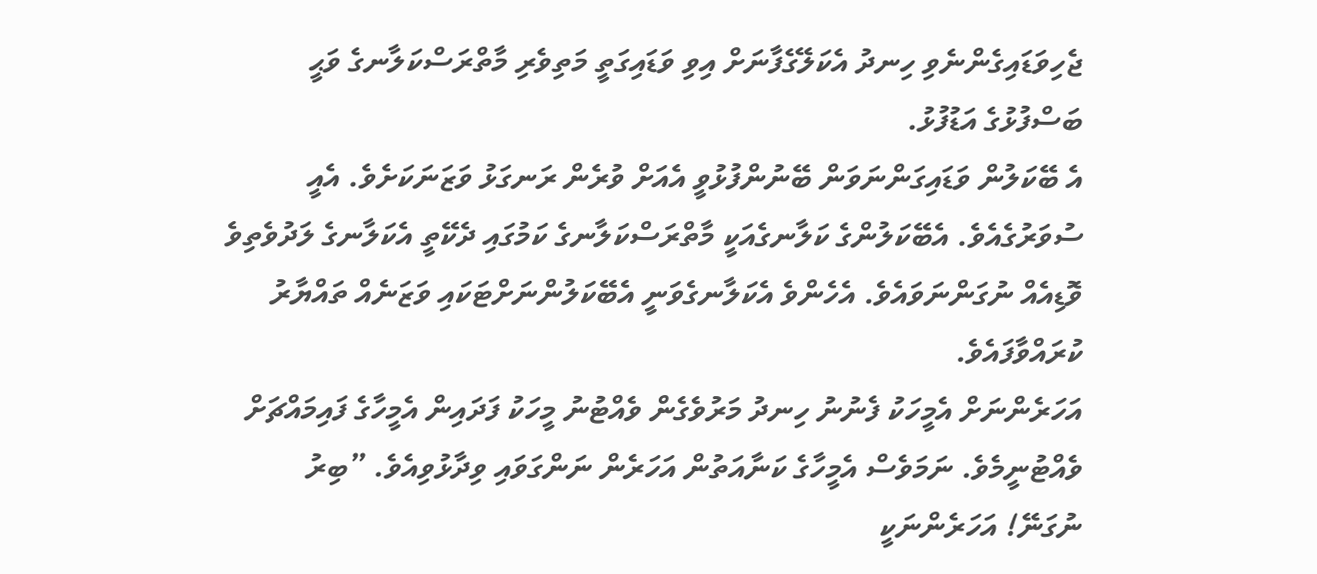ޖެހިވަޑައިގެންނެވި ހިނދު އެކަލޭގެފާނަށް އިވި ވަޑައިގަތީ މަތިވެރި މާތްރަސްކަލާނގެ ވަޙީ ބަސްފުޅުގެ އަޑުފުޅު.
އެ ބޭކަލުން ވަޑައިގަންނަވަން ބޭނުންފުޅުވީ އެއަށް ވުރެން ރަނގަޅު ވަޒަނަކަށެވެ. އެއީ ސުވަރުގެއެވެ. އެބޭކަލުންގެ ކަލާނގެއަކީ މާތްރަސްކަލާނގެ ކަމުގައި ދެކޭތީ އެކަލާނގެ ލަދުވެތިވެ ވޮޑިއެއް ނުގަންނަވައެވެ. އެހެންވެ އެކަލާނގެވަނީ އެބޭކަލުންނަށްޓަކައި ވަޒަނެއް ތައްޔާރު ކުރައްވާފައެވެ.
އަހަރެންނަށް އެމީހަކު ފެނުނު ހިނދު މަރުވެގެން ވެއްޓުނު މީހަކު ފަދައިން އެމީހާގެ ފައިމައްޗަށް ވެއްޓުނީމެވެ. ނަމަވެސް އެމީހާގެ ކަނާއަތުން އަހަރެން ނަންގަވައި ވިދާޅުވިއެވެ. ”ބިރު ނުގަނޭ! އަހަރެންނަކީ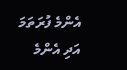އެންމެ ފުރަތަމަ އަދި އެންމެ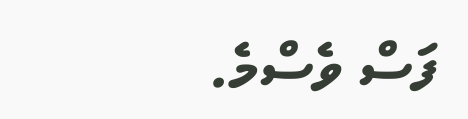ފަސް ވެސްމެ.